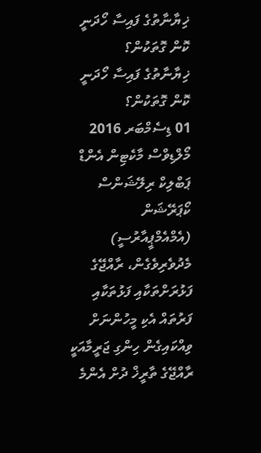ޚިޔާނާތުގެ ފައިސާ ހޯދަނީ ކޮން ގޮތަކުން؟
ޚިޔާނާތުގެ ފައިސާ ހޯދަނީ ކޮން ގޮތަކުން؟
01 ޑިސެމްބަރ 2016
މޯލްޑިވްސް މާކެޓިން އެންޑް ޕަބްލިކް ރިލޭޝަންސް ކޯޕަރޭޝަން (އެމްއެމްޕީއާރުސީ) މެދުވެރިވެގެން، ރާއްޖޭގެ ފަޅުރަށްތަކާއި ފަޅުތަކާއި ފަރުތައް އެކި މީހުންނަށް ވިއްކައިގެން ހިންގި ޖަރީމާއަކީ ރާއްޖޭގެ ތާރީޚް ދުށް އެންމެ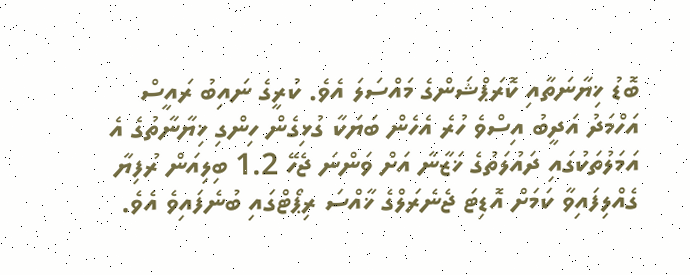ބޮޑު ޚިޔާނަތާއި ކޮރަޕްޝަންގެ މައްސަލަ އެވެ. ކުރީގެ ނައިބު ރައީސް އަހްމަދު އަދީބު އިސްވެ ހުރެ އެހެން ބަޔަކާ ގުޅިގެން ހިންގި ޚިޔާނާތުގެ އެ އަމަލުތަކުގައި ދައުލަތުގެ ޚަޒާނާ އަށް ވަންނަ ޖެހޭ 1.2 ބިލިއަން ރުފިޔާ ގެއްލިފައިވާ ކަމަށް އޮޑިޓަ ޖެނެރަލްގެ ޚާއްސަ ރިޕޯޓްގައި ބުނެފައިވެ އެވެ.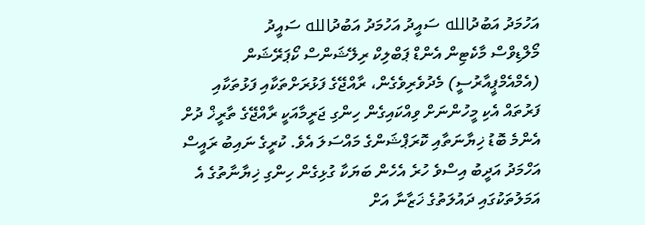އަހުމަދު އަބުދުالله ސައީދު އަހުމަދު އަބުދުالله ސައީދު
މޯލްޑިވްސް މާކެޓިން އެންޑް ޕަބްލިކް ރިލޭޝަންސް ކޯޕަރޭޝަން (އެމްއެމްޕީއާރުސީ) މެދުވެރިވެގެން، ރާއްޖޭގެ ފަޅުރަށްތަކާއި ފަޅުތަކާއި ފަރުތައް އެކި މީހުންނަށް ވިއްކައިގެން ހިންގި ޖަރީމާއަކީ ރާއްޖޭގެ ތާރީޚް ދުށް އެންމެ ބޮޑު ޚިޔާނަތާއި ކޮރަޕްޝަންގެ މައްސަލަ އެވެ. ކުރީގެ ނައިބު ރައީސް އަހްމަދު އަދީބު އިސްވެ ހުރެ އެހެން ބަޔަކާ ގުޅިގެން ހިންގި ޚިޔާނާތުގެ އެ އަމަލުތަކުގައި ދައުލަތުގެ ޚަޒާނާ އަށް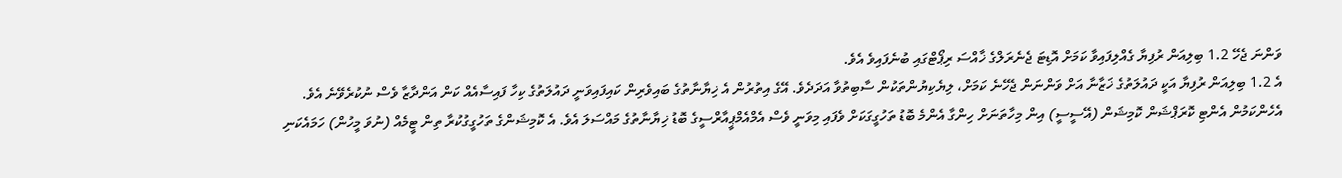ވަންނަ ޖެހޭ 1.2 ބިލިއަން ރުފިޔާ ގެއްލިފައިވާ ކަމަށް އޮޑިޓަ ޖެނެރަލްގެ ޚާއްސަ ރިޕޯޓްގައި ބުނެފައިވެ އެވެ.
އެ 1.2 ބިލިއަން ރުފިޔާ އަކީ ދައުލަތުގެ ޚަޒާނާ އަށް ވަންނަން ޖެހޭނެ ކަމަށް، ލިޔެކިޔުންތަކުން ސާބިތުވާ އަދަދެވެ. އޭގެ އިތުރުން އެ ޚިޔާނާތުގެ ބައިވެރިން ކައިފައިވަނީ ދައުލަތުގެ ކިހާ ފައިސާއެއް ކަން އަންދާޒާ ވެސް ނުކުރެވޭނެ އެވެ.
އެހެންކަމުން އެންޓި ކޮރަޕްޝަން ކޮމިޝަން (އޭސީސީ) އިން މިހާތަނަށް ހިންގާ އެންމެ ބޮޑު ތަހުގީގަކަށް ވެފައި މިވަނީ ވެސް އެމްއެމްޕީއާރްސީގެ ބޮޑު ޚިޔާނާތުގެ މައްސަލަ އެވެ. އެ ކޮމިޝަންގެ ތަހުގީގުކުރާ ތިން ޓީމެއް (ނުވަ މީހުން) ހަމައެކަނި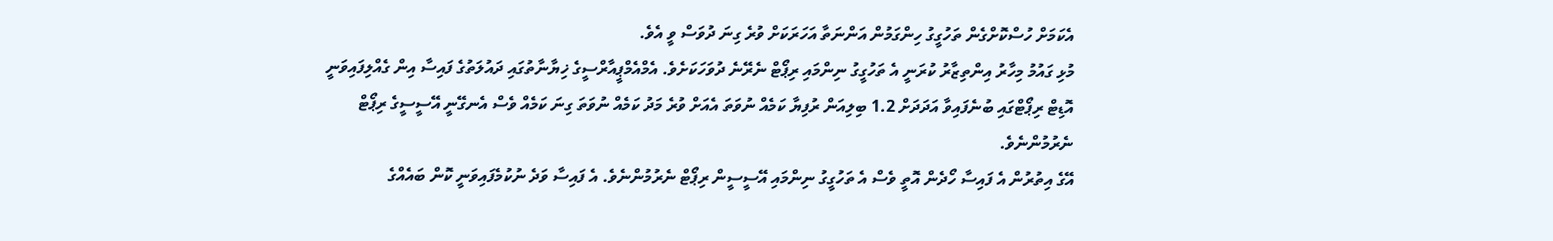އެކަމަށް ހުސްކޮށްގެން ތަހުގީގު ހިންގަމުން އަންނަތާ އަހަރަކަށް ވުރެ ގިނަ ދުވަސް ވީ އެވެ.
މުޅި ގައުމު މިހާރު އިންތިޒާރު ކުރަނީ އެ ތަހުގީގު ނިންމައި ރިޕޯޓް ނެރޭނެ ދުވަހަކަށެވެ. އެމްއެމްޕީއާރްސީގެ ޚިޔާނާތުގައި ދައުލަތުގެ ފައިސާ އިން ގެއްލިފައިވަނީ އޮޑިޓް ރިޕޯޓްގައި ބުނެފައިވާ އަދަދަށް 1.2 ބިލިއަން ރުފިޔާ ކަމެއް ނުވަތަ އެއަށް ވުރެ މަދު ކަމެއް ނުވަތަ ގިނަ ކަމެއް ވެސް އެނގޭނީ އޭސީސީގެ ރިޕޯޓް ނެރުމުންނެވެ.
އޭގެ އިތުރުން އެ ފައިސާ ހޯދެން އޮތީ ވެސް އެ ތަހުގީގު ނިންމައި އޭސީސީން ރިޕޯޓް ނެރުމުންނެވެ. އެ ފައިސާ ވަދެ ނުކުމެފައިވަނީ ކޮން ބައެއްގެ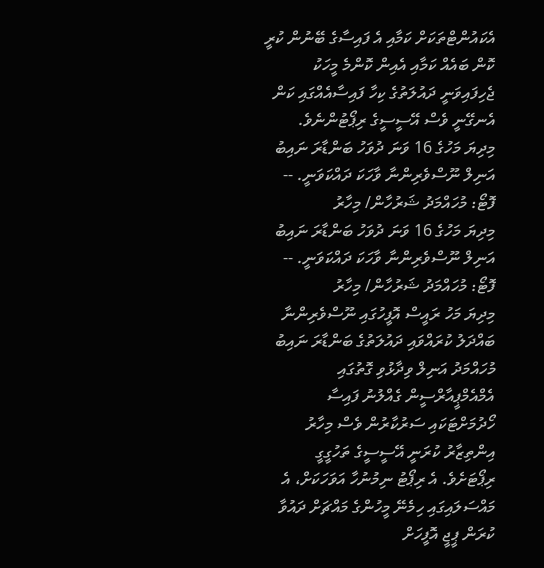އެކައުންޓްތަކަށް ކަމާއި އެ ފައިސާގެ ބޭނުން ކުރީ ކޮން ބައެއް ކަމާއި އެއިން ކޮންމެ މީހަކު ޖެހިފައިވަނީ ދައުލަތުގެ ކިހާ ފައިސާއެއްގައި ކަން އެނގޭނީ ވެސް އޭސީސީގެ ރިޕޯޓުންނެވެ.
މިދިޔަ މަހުގެ 16 ވަނަ ދުވަހު ބަންޑާރަ ނައިބު އަނިލް ނޫސްވެރިންނާ ވާހަކަ ދައްކަވަނީ. -- ފޮޓޯ: މުހައްމަދު ޝަރުހާން/ މިހާރު
މިދިޔަ މަހުގެ 16 ވަނަ ދުވަހު ބަންޑާރަ ނައިބު އަނިލް ނޫސްވެރިންނާ ވާހަކަ ދައްކަވަނީ. -- ފޮޓޯ: މުހައްމަދު ޝަރުހާން/ މިހާރު
މިދިޔަ މަހު ރައީސް އޮފީހުގައި ނޫސްވެރިންނާ ބައްދަލު ކުރައްވައި ދައުލަތުގެ ބަންޑާރަ ނައިބު މުހައްމަދު އަނިލް ވިދާޅުވި ގޮތުގައި އެމްއެމްޕީއާރްސީން ގެއްލުނު ފައިސާ ހޯދުމަށްޓަކައި ސަރުކާރުން ވެސް މިހާރު އިންތިޒާރު ކުރަނީ އޭސީސީގެ ތަހުގީގީ ރިޕޯޓަށެވެ. އެ ރިޕޯޓު ނިމުނުހާ އަވަހަކަށް، އެ މައްސަލައިގައި ހިމެނޭ މީހުންގެ މައްޗަށް ދައުވާ ކުރަން ޕީޖީ އޮފީހަށް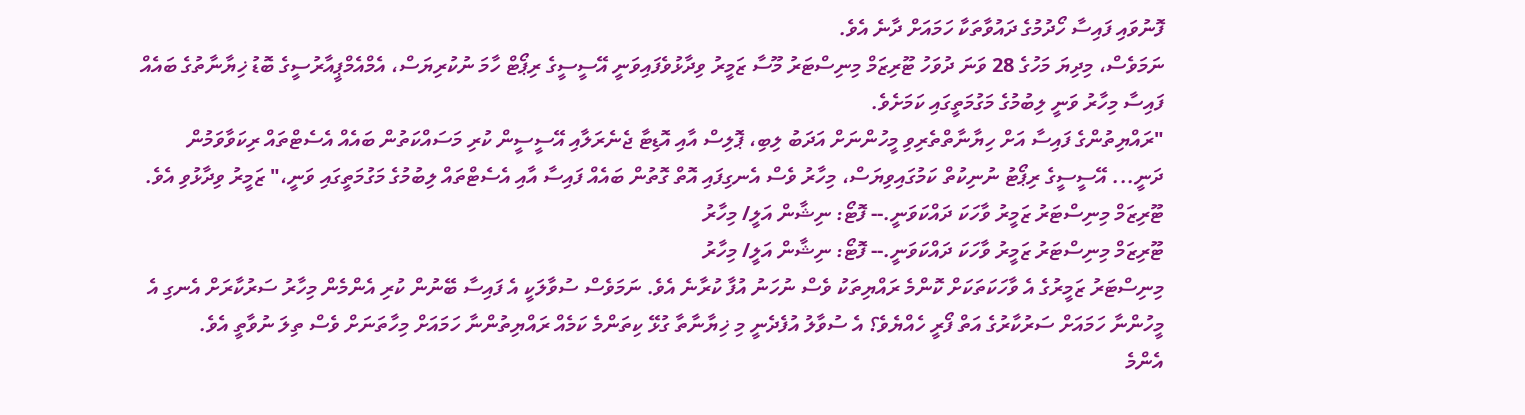ފޮނުވައި ފައިސާ ހޯދުމުގެ ދައުވާތަކާ ހަމައަށް ދާނެ އެވެ.
ނަމަވެސް، މިދިޔަ މަހުގެ 28 ވަނަ ދުވަހު ޓޫރިޒަމް މިނިސްޓަރު މޫސާ ޒަމީރު ވިދާޅުވެފައިވަނީ އޭސީސީގެ ރިޕޯޓް ހާމަ ނުކުރިޔަސް، އެމްއެމްޕީއާރުސީގެ ބޮޑު ޚިޔާނާތުގެ ބައެއް ފައިސާ މިހާރު ވަނީ ލިބުމުގެ މަގުމަތީގައި ކަމަށެވެ.
"ރައްޔިތުންގެ ފައިސާ އަށް ހިޔާނާތްތެރިވި މީހުންނަށް އަދަބު ލިބި، ޕޮލިސް އާއި އޮޑިޓާ ޖެނެރަލާއި އޭސީސީން ކުރި މަސައްކަތުން ބައެއް އެސެޓްތައް ރިކަވާވަމުން ދަނީ... އޭސީސީގެ ރިޕޯޓު ނުނިކުތް ކަމުގައިވިޔަސް، މިހާރު ވެސް އެނގިފައި އޮތް ގޮތުން ބައެއް ފައިސާ އާއި އެސެޓްތައް ލިބުމުގެ މަގުމަތީގައި ވަނީ،" ޒަމީރު ވިދާޅުވި އެވެ.
ޓޫރިޒަމް މިނިސްޓަރު ޒަމީރު ވާހަކަ ދައްކަވަނީ.-- ފޮޓޯ: ނިޝާން އަލީ/ މިހާރު
ޓޫރިޒަމް މިނިސްޓަރު ޒަމީރު ވާހަކަ ދައްކަވަނީ.-- ފޮޓޯ: ނިޝާން އަލީ/ މިހާރު
މިނިސްޓަރު ޒަމީރުގެ އެ ވާހަކަތަކަށް ކޮންމެ ރައްޔިތަކު ވެސް ނުހަނު އުފާ ކުރާނެ އެވެ. ނަމަވެސް ސުވާލަކީ އެ ފައިސާ ބޭނުން ކުރި އެންމެން މިހާރު ސަރުކާރަށް އެނގި އެ މީހުންނާ ހަމައަށް ސަރުކާރުގެ އަތް ފޯރީ ހެއްޔެވެ؟ އެ ސުވާލު އުފެދެނީ މި ޚިޔާނާތާ ގުޅޭ ކިތަންމެ ކަމެއް ރައްޔިތުންނާ ހަމައަށް މިހާތަނަށް ވެސް ތިލަ ނުވާތީ އެވެ.
އެންމެ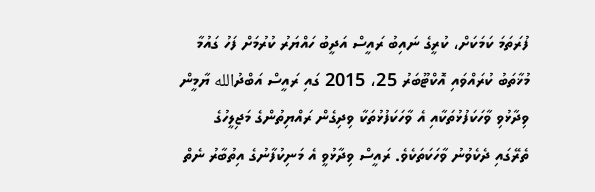ފުރަތަމަ ކަމަކަށް، ކުރީގެ ނައިބު ރައީސް އަދީބު ހައްޔަރު ކުރުމަށް ފަހު ގައުމާ މުޚާތަބު ކުރައްވައި އޮކްޓޫބަރު 25، 2015 ގައި ރައީސް އަބްދުالله ޔާމީން ވިދާޅުވި ވާހަކަފުޅުތަކާއި އެ ވާހަކަފުޅުތަކާ ވިދިގެން ރައްޔިތުންގެ މަޖިލީހުގެ ތެރޭގައި ދެކެވުނު ވާހަކަތަކެވެ. ރައީސް ވިދާޅުވީ އެ މަނިކުފާނުގެ އިތުބާރު ނެތް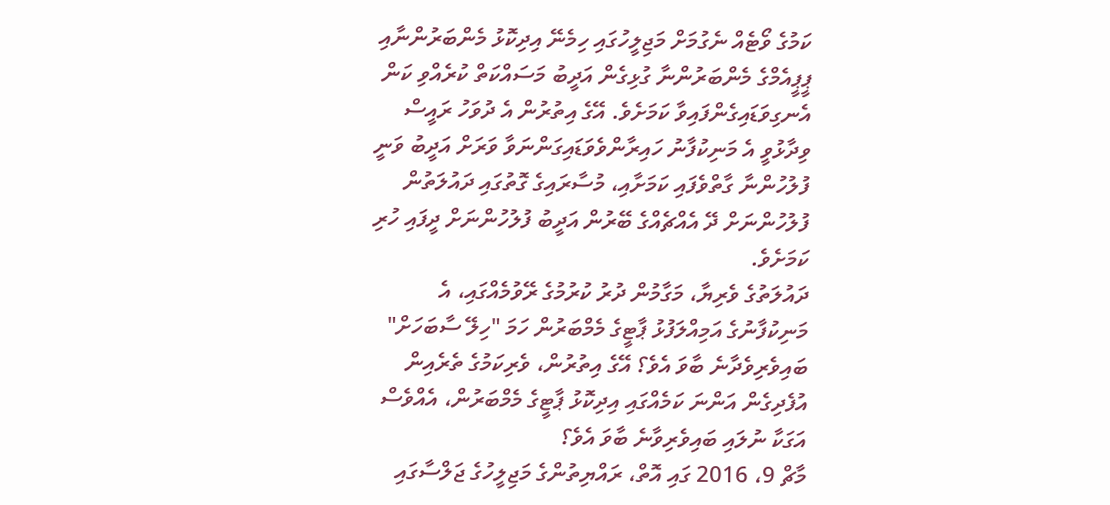ކަމުގެ ވޯޓެއް ނެގުމަށް މަޖިލީހުގައި ހިމެނޭ އިދިކޮޅު މެންބަރުންނާއި ޕީޕީއެމްގެ މެންބަރުންނާ ގުޅިގެން އަދީބު މަސައްކަތް ކުރެއްވި ކަން އެނގިވަޑައިގެންފައިވާ ކަމަށެވެ. އޭގެ އިތުރުން އެ ދުވަހު ރައީސް ވިދާޅުވީ އެ މަނިކުފާނު ހައިރާންވެވަޑައިގަންނަވާ ވަރަށް އަދީބު ވަނީ ފުލުހުންނާ ގާތްވެފައި ކަމަށާއި، މުސާރައިގެ ގޮތުގައި ދައުލަތުން ފުލުހުންނަށް ދޭ އެއްޗެއްގެ ބޭރުން އަދީބު ފުލުހުންނަށް ދީފައި ހުރި ކަމަށެވެ.
ދައުލަތުގެ ވެރިޔާ، މަގާމުން ދުރު ކުރުމުގެ ރޭވުމެއްގައި، އެ މަނިކުފާނުގެ އަމިއްލަފުޅު ޕާޓީގެ މެމްބަރުން ހަމަ "ހިލޭ ސާބަހަށް" ބައިވެރިވެދާނެ ބާވަ އެވެ؟ އޭގެ އިތުރުން، ވެރިކަމުގެ ތެރެއިން އުފެދިގެން އަންނަ ކަމެއްގައި އިދިކޮޅު ޕާޓީގެ މެމްބަރުން، އެއްވެސް އަގަކާ ނުލައި ބައިވެރިވާނެ ބާވަ އެވެ؟
މާޗް 9، 2016 ގައި އޮތް، ރައްޔިތުންގެ މަޖިލީހުގެ ޖަލްސާގައި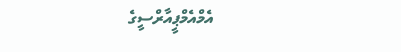އެމްއެމްޕީއާރްސީގެ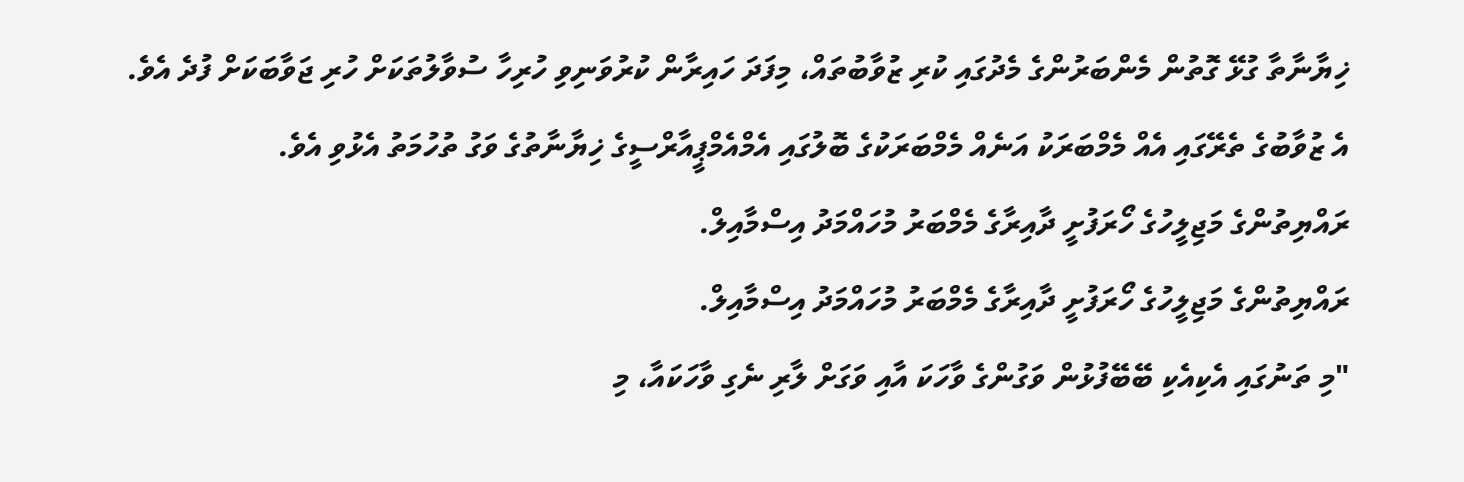ޚިޔާނާތާ ގުޅޭ ގޮތުން މެންބަރުންގެ މެދުގައި ކުރި ޒުވާބުތައް، މިފަދަ ހައިރާން ކުރުވަނިވި ހުރިހާ ސުވާލުތަކަށް ހުރި ޖަވާބަކަށް ފުދެ އެވެ. އެ ޒުވާބުގެ ތެރޭގައި އެއް މެމްބަރަކު އަނެއް މެމްބަރަކުގެ ބޮލުގައި އެމްއެމްޕީއާރްސީގެ ޚިޔާނާތުގެ ވަގު ތުހުމަތު އެޅުވި އެވެ.
ރައްޔިތުންގެ މަޖިލީހުގެ ހޯރަފުށީ ދާއިރާގެ މެމްބަރު މުހައްމަދު އިސްމާއިލް.
ރައްޔިތުންގެ މަޖިލީހުގެ ހޯރަފުށީ ދާއިރާގެ މެމްބަރު މުހައްމަދު އިސްމާއިލް.
"މި ތަނުގައި އެކިއެކި ބޭބޭފުޅުން ވަގުންގެ ވާހަކަ އާއި ވަގަށް ލާރި ނެގި ވާހަކައާ، މި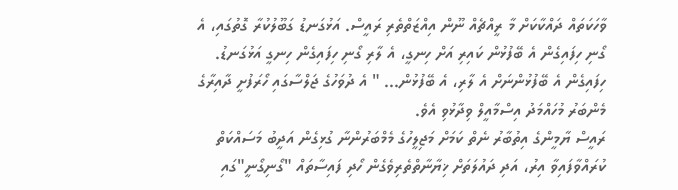ވާހަކަތައް ދައްކާކަށް މާ ރީއްޗެއް ނޫން އިއްޒަތްތެރި ރައީސް. އަޅުގަނޑު ގަބޫލުކުރާ ގޮތުގައި، އެ ގޯނި ހިފައިގެން އެ ބޭފުޅުން ކައިރި އަށް ހިނގީ، އެ ލާރި ގޯނި ހިފައިގެން ހިނގީ އަޅުގަނޑު. ހިފައިގެން އެ ބޭފުޅުންނަށް އެ ލާރި، އެ ބޭފުޅުން... " އެ ދުވަހުގެ ޖަލްސާގައި ހޯރަފުށީ ދާއިރާގެ މެންބަރު މުހައްމަދު އިސްމާއީލް ވިދާޅުވި އެވެ.
ރައީސް ޔާމީންގެ އިތުބާރު ނެތް ކަމަށް މަޖިލީހުގެ މެމްބަރުންނާ ގުޅިގެން އަދީބު މަސައްކަތް ކުރައްވާފައިވާ އިރު، އަދި ދައުލަތަށް ޚިޔާނާތްތެރިވެގެން ހޯދި ފައިސާތައް "ގޯނިގޯނީ"ގައި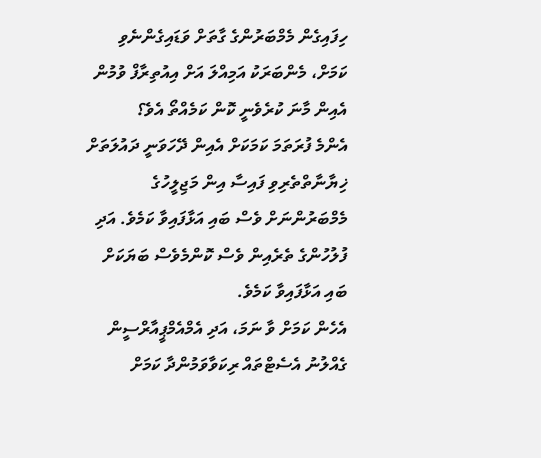ހިފައިގެން މެމްބަރުންގެ ގާތަށް ވަޑައިގެންނެވި ކަމަށް، މެންބަރަކު އަމިއްލަ އަށް އިއުތިރާފް ވުމުން އެއިން މާނަ ކުރެވެނީ ކޮން ކަމެއްތޯ އެވެ؟
އެންމެ ފުރަތަމަ ކަމަކަށް އެއިން ދޭހަވަނީ ދައުލަތަށް ޚިޔާނާތްތެރިވި ފައިސާ އިން މަޖިލީހުގެ މެމްބަރުންނަށް ވެސް ބައި އަޅާފައިވާ ކަމެވެ. އަދި ފުލުހުންގެ ތެރެއިން ވެސް ކޮންމެވެސް ބަޔަކަށް ބައި އަޅާފައިވާ ކަމެވެ.
އެހެން ކަމަށް ވާ ނަމަ، އަދި އެމްއެމްޕީއާރްސީން ގެއްލުނު އެސެޓްތައް ރިކަވާވަމުންދާ ކަމަށް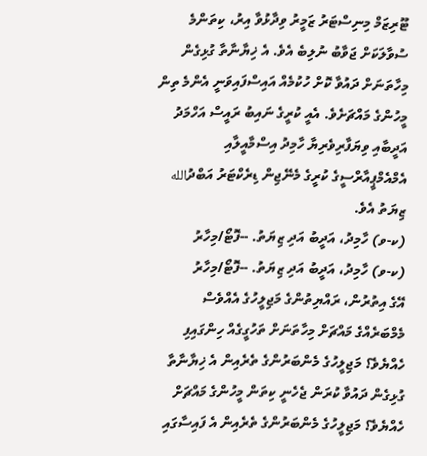ޓޫރިޒަމް މިނިސްޓަރު ޒަމީރު ވިދާޅުވާ އިރު، ކިތަންމެ ސުވާލަކަށް ޖަވާބު ނުލިބެ އެވެ. އެ ޚިޔާނާތާ ގުޅިގެން މިހާތަނަށް ދައުވާ ކޮށް ހުކުމެއް އައިސްފައިވަނީ އެންމެ ތިން މީހުންގެ މައްޗަށެވެ. އެއީ ކުރީގެ ނައިބު ރައީސް އަހްމަދު އަދީބާއި ވިޔަފާރިވެރިޔާ ހާމިދު އިސްމާއީލާއި އެމްއެމްޕީއާރްސީގެ ކުރީގެ މެނޭޖިން ޑިރެކްޓަރު އަބްދުالله ޒިޔަތު އެވެ.
(ކ-ވ) ހާމިދު، އަދީބު އަދި ޒިޔަތު. --ފޮޓޯ/މިހާރު
(ކ-ވ) ހާމިދު، އަދީބު އަދި ޒިޔަތު. --ފޮޓޯ/މިހާރު
އޭގެ އިތުރުން، ރައްޔިތުންގެ މަޖިލީހުގެ އެއްވެސް މެމްބަރެއްގެ މައްޗަށް މިހާތަނަށް ތަހުގީގެއް ހިންގައިފި ހެއްޔެވެ؟ މަޖިލީހުގެ މެންބަރުންގެ ތެރެއިން އެ ޚިޔާނާތާ ގުޅިގެން ދައުވާ ކުރަން ޖެހެނީ ކިތަން މީހުންގެ މައްޗަށް ހެއްޔެވެ؟ މަޖިލީހުގެ މެންބަރުންގެ ތެރެއިން އެ ފައިސާގައި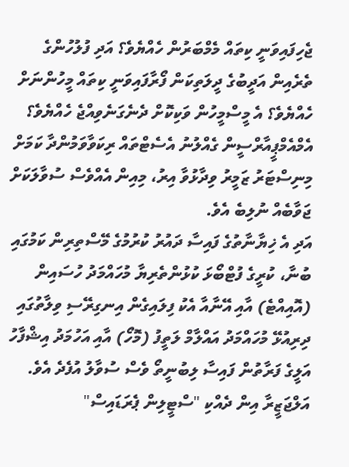ޖެހިފައިވަނީ ކިތައް މެމްބަރުން ހެއްޔެވެ؟ އަދި ފުލުހުންގެ ތެރެއިން އަދީބުގެ ދީލަތިކަން ފޯރާފައިވަނީ ކިތައް މީހުންނަށް ހެއްޔެވެ؟ އެ މީސްމީހުން ވަކިކޮށް ދެނެގަނެވިއްޖެ ހެއްޔެވެ؟ އެމްއެމްޕީއާރްސީން ގެއްލުނު އެސެޓްތައް ރިކަވާވަމުންދާ ކަމަށް މިނިސްޓަރު ޒަމީރު ވިދާޅުވާ އިރު، މިއިން އެއްވެސް ސުވާލަކަށް ޖަވާބެއް ނުލިބެ އެވެ.
އަދި އެ ޚިޔާނާތުގެ ފައިސާ ދައުރު ކުރުމުގެ މޭސްތިރިން ކަމުގައި ބުނާ، ކުރީގެ ފުޓްބޯޅަ ކުޅުންތެރިޔާ މުހައްމަދު ހުސައިން (އޮއިއްޓެ) އާއި އޭނާއާ އެކު ފިލައިގެން އިނގިރޭސި ވިލާތުގައި ދިރިއުޅޭ މުހައްމަދު އައްލާމް ލަތީފު (މޮހޯ) އާއި އަހުމަދު އިޝްފާހު އަލީގެ ފަރާތުން ފައިސާ ލިބުނީތޯ ވެސް ސުވާލު އުފެދެ އެވެ. އަލްޖަޒީރާ އިން ދެއްކި "ސްޓީލިން ޕެރަޑައިސް"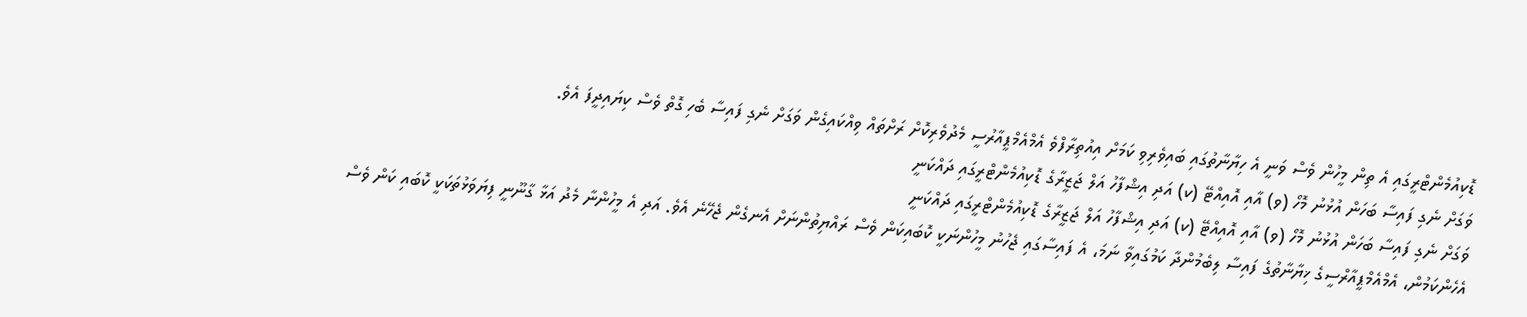ޑޮކިއުމެންޓްރީގައި އެ ތިން މީހުން ވެސް ވަނީ އެ ހިޔާނާތުގައި ބައިވެރިވި ކަމަށް އިއުތިރާފްވެ އެމްއެމްޕީއާރުސީ މެދުވެރިކޮށް ރަށްތައް ވިއްކައިގެން ވަގަށް ނެގި ފައިސާ ބެހި ގޮތް ވެސް ކިޔައިދީފަ އެވެ.
ވަގަށް ނެގި ފައިސާ ބަހަން އުޅުނު މޮހޯ (ވ) އާއި އޮއިއްޓޭ (ކ) އަދި އިޝްފާހު އަލް ޖަޒީރާގެ ޑޮކިއުމެންޓްރީގައި ދައްކަނީ
ވަގަށް ނެގި ފައިސާ ބަހަން އުޅުނު މޮހޯ (ވ) އާއި އޮއިއްޓޭ (ކ) އަދި އިޝްފާހު އަލް ޖަޒީރާގެ ޑޮކިއުމެންޓްރީގައި ދައްކަނީ
އެހެންކަމުން، އެމްއެމްޕީއާރްސީގެ ޚިޔާނާތުގެ ފައިސާ ލިބެމުންދާ ކަމުގައިވާ ނަމަ، އެ ފައިސާގައި ޖެހުނު މީހުންނަކީ ކޮބައިކަން ވެސް ރައްޔިތުންނަށް އެނގެން ޖެހޭނެ އެވެ. އަދި އެ މީހުންނާ މެދު އަޅާ ގާނޫނީ ފިޔަވަޅުތަކަކީ ކޮބައި ކަން ވެސް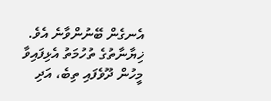އެނގެން ބޭނުންވާނެ އެވެ. ޚިޔާނާތުގެ ތުހުމަތު އެޅިފައިވާ މީހުން ދޫވެފައި ތިބެ، އަދި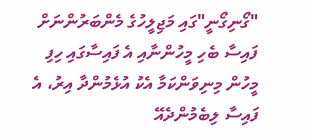"ގޯނިގޯނީ"ގައި މަޖިލީހުގެ މެންބަރުންނަށް ފައިސާ ބެހި މީހުންނާއި އެ ފައިސާގައި ހިފި މީހުން މިނިވަންކަމާ އެކު އުޅެމުންދާ އިރު، އެ ފައިސާ ލިބެމުންދެއޭ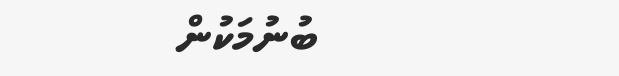ބުނުމަކުން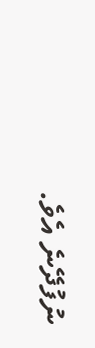ނުފުދޭނެ އެވެ.